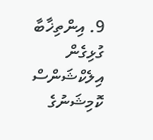9. އިންތިޚާބާ ގުޅިގެން އިލެކްޝަންސް ކޮމިޝަނުގެ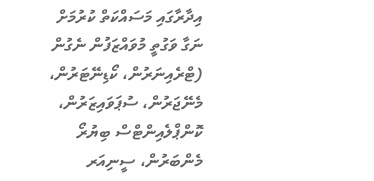އިދާރާގައި މަސައްކަތް ކުރުމަށް ނަގާ ވަގުތީ މުވައްޒަފުން ނެގުން (ޓްރެއިނަރުން، ކޯޑިނޭޓަރުން، މެނޭޖަރުން، ސުޕަވައިޒަރުން، ކޮންޕްލެއިންޓްސް ބިޔުރޯ މެންބަރުން، ސީނިއަރ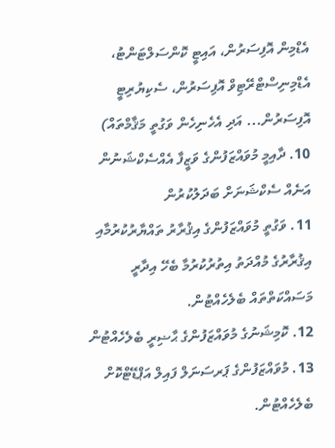އެޑްމިން އޮފިސަރުން، އައިޓީ ކޮންސަލްޓަންޓު، އެޑްމިނިސްޓްރޭޓިވް އޮފިސަރުން، ސެކިޔުރިޓީ އޮފިސަރުން... އަދި އެހެނިހެން ވަގުތީ މަޤާމްތައް)
10. ދާއިމީ މުވައްޒަފުންގެ ވަޒީފާ އެއްސެކްޝަނުން އަނެއް ސެކްޝަނަށް ބަދަލުކުރުން
11. ވަގުތީ މުވައްޒަފުންގެ އިޤުރާރު ތައްޔާރުކުރުމާއި އިޤުރާރުގެ މުއްދަތު އިތުރުކުރުމާ ބެހޭ އިދާރީ މަސައްކަތްތައް ބެލެހެއްޓުން.
12. ކޮމިޝަނުގެ މުވައްޒަފުންގެ ޙާޟިރީ ބެލެހެއްޓުން
13. މުވައްޒަފުންގެ ޕަރސަނަލް ފައިލް އަޕްޑޭޓްކޮށް ބެލެހެއްޓުން.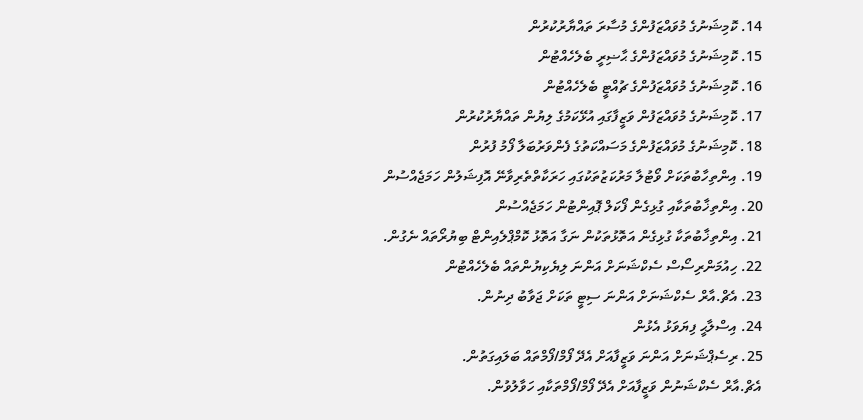14. ކޮމިޝަނުގެ މުވައްޒަފުންގެ މުސާރަ ތައްޔާރުކުރުން
15. ކޮމިޝަނުގެ މުވައްޒަފުންގެ ޙާޟިރީ ބެލެހެއްޓުން
16. ކޮމިޝަނުގެ މުވައްޒަފުންގެ ޗުއްޓީ ބެލެހެއްޓުން
17. ކޮމިޝަނުގެ މުވައްޒަފުން ވަޒީފާގައި އުޅޭކަމުގެ ލިޔުން ތައްޔާރުކުރުން
18. ކޮމިޝަނުގެ މުވައްޒަފުންގެ މަސައްކަތުގެ ފެންވަރުބަލާ ފޯމު ފުރުން
19. އިންތިހާބުތަކަށް ވޯޓުލާ މަރުކަޒުތަކުގައި ހަރަކާތްތެރިވާނޭ އޮފިޝަލުން ހަމަޖެއްސުން
20. އިންތިޚާބުތަކާއި ގުޅިގެން ފޯކަލް ޕޮއިންޓުން ހަމަޖެއްސުން
21. އިންތިޚާބުތަކާ ގުޅިގެން އަތޮޅުތަކުން ނަގާ އަތޮޅު ކޮމްޕްލެއިންޓް ބިޔުރޯތައް ނެގުން.
22. ހިއުމަންރިސޯސް ސެކްޝަނަށް އަންނަ ލިޔެކިޔުންތައް ބެލެހެއްޓުން
23. އެޗް.އާރް ސެކްޝަނަށް އަންނަ ސިޓީ ތަކަށް ޖަވާބު ދިނުން.
24. އިސްލާޙީ ފިޔަވަޅު އެޅުން
25. ރިސެޕްޝަނަށް އަންނަ ވަޒީފާއަށް އެދޭ ފޯމް/ފޯމްތައް ބަލައިގަތުން.
އެޗް.އާރް ސެކްޝަނުން ވަޒީފާއަށް އެދޭ ފޯމް/ފޯމްތަކާއި ހަވާލުވުން.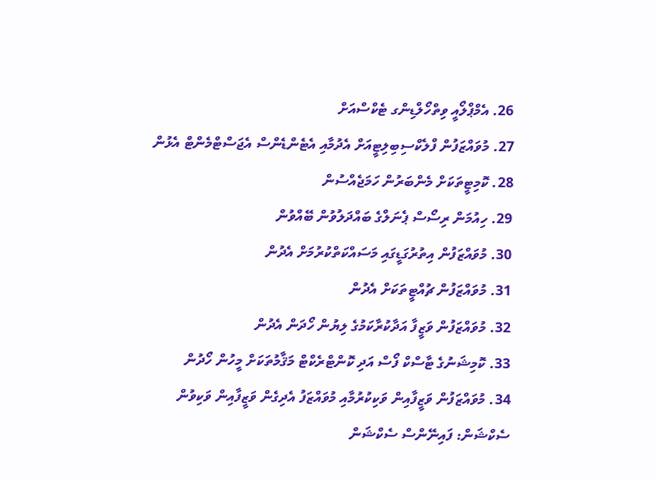26. އެމްޕްލޯއީ ވިތްހޯލްޑިންގ ޓެކްސްއަށް
27. މުވައްޒަފުން ފްލެކްސިބިލިޓީއަށް އެދުމާއި އެޓެންޑެންސް އެޖަސްޓްމެންޓް އެޅުން
28. ކޮމިޓީތަކަށް މެންބަރުން ހަމަޖެއްސުން
29. ހިއުމަން ރިސޯސް ޕެނަލްގެ ބައްދަލުވުން ބޭއްވުން
30. މުވައްޒަފުން އިތުރުގަޑީގައި މަސައްކަތްކުރުމަށް އެދުން
31. މުވައްޒަފުން ޗުއްޓީތަކަށް އެދުން
32. މުވައްޒަފުން ވަޒީފާ އަދާކުރާކަމުގެ ލިޔުން ހޯދަން އެދުން
33. ކޮމިޝަނުގެ ޓާސްކް ފޯސް އަދި ކޮންޓްރެކްޓް މަޤާމުތަކަށް މީހުން ހޯދުން
34. މުވައްޒަފުން ވަޒީފާއިން ވަކިކުރުމާއި މުވައްޒަފު އެދިގެން ވަޒީފާއިން ވަކިވުން
ސެކްޝަން: ފައިނޭންސް ސެކްޝަން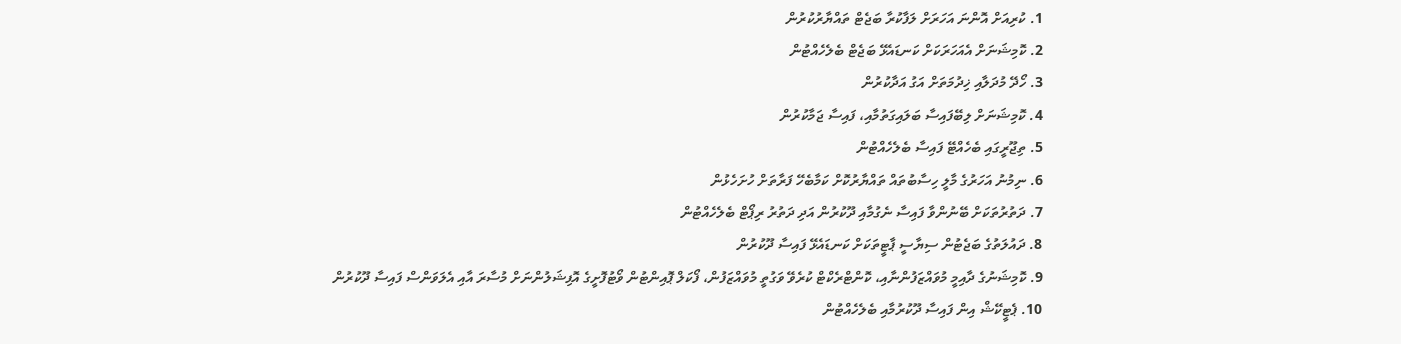1. ކުރިއަށް އޮންނަ އަހަރަށް ލަފާކުރާ ބަޖެޓް ތައްޔާރުކުރުން
2. ކޮމިޝަނަށް އެއަހަރަކަށް ކަނޑައެޅޭ ބަޖެޓް ބެލެހެއްޓުން
3. ހޯދޭ މުދަލާއި ޚިދުމަތަށް އަގު އަދާކުރުން
4. ކޮމިޝަނަށް ލިބޭފައިސާ ބަލައިގަތުމާއި، ފައިސާ ޖަމާކުރުން
5. ތިޖޫރީގައި ބެހެއްޓޭ ފައިސާ ބެލެހެއްޓުން
6. ނިމުނު އަހަރުގެ މާލީ ހިސާބުތައް ތައްޔާރުކޮށް ކަމާބެހޭ ފަރާތަށް ހުށަހެޅުން
7. ދަތުރުތަކަށް ބޭނުންވާ ފައިސާ ނެގުމާއި ދޫކުރުން އަދި ދަތުރު ރިޕޯޓް ބެލެހެއްޓުން
8. ދައުލަތުގެ ބަޖެޓުން ސިޔާސީ ޕާޓީތަކަށް ކަނޑައެޅޭ ފައިސާ ދޫކުރުން
9. ކޮމިޝަނުގެ ދާއިމީ މުވައްޒަފުންނާއި، ކޮންޓްރެކްޓް ކުރެވޭ ވަގުތީ މުވައްޒަފުން، ފޯކަލް ޕޮއިންޓުން ވޯޓުފޮށީގެ އޮފިޝަލުންނަށް މުސާރަ އާއި އެލަވަންސް ފައިސާ ދޫކުރުން
10. ޕެޓީކޭޝް އިން ފައިސާ ދޫކުރުމާއި ބެލެހެއްޓުން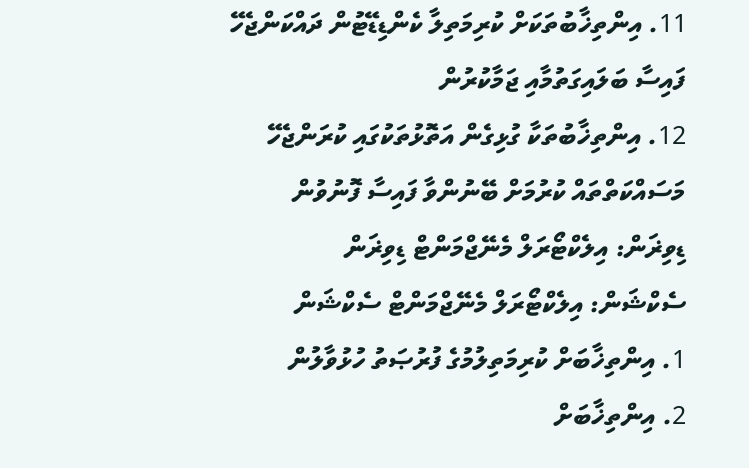11. އިންތިޚާބުތަކަށް ކުރިމަތިލާ ކެންޑިޑޭޓުން ދައްކަންޖެހޭ ފައިސާ ބަލައިގަތުމާއި ޖަމާކުރުން
12. އިންތިޚާބުތަކާ ގުޅިގެން އަތޮޅުތަކުގައި ކުރަންޖެހޭ މަސައްކަތްތައް ކުރުމަށް ބޭނުންވާ ފައިސާ ފޮނުވުން
ޑިވިޜަން: އިލެކްޓޯރަލް މެނޭޖްމަންޓް ޑިވިޜަން
ސެކްޝަން: އިލެކްޓޯރަލް މެނޭޖްމަންޓް ސެކްޝަން
1. އިންތިޚާބަށް ކުރިމަތިލުމުގެ ފުރުޞަތު ހުޅުވާލުން
2. އިންތިޚާބަށް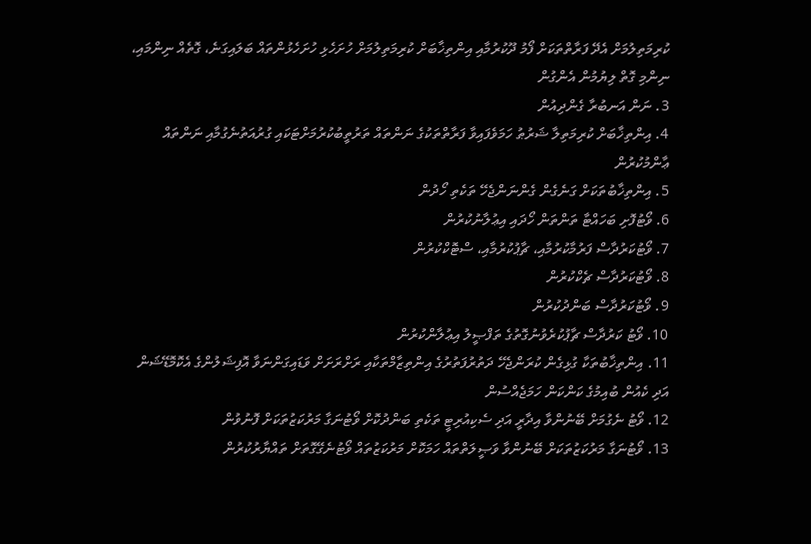ކުރިމަތިލުމަށް އެދޭ ފަރާތްތަކަށް ފޯމު ދޫކުރުމާއި އިންތިޚާބަށް ކުރިމަތިލުމަށް ހުށަހެޅި ހުށަހެޅުންތައް ބަލައިގަނެ، ގޮތެއް ނިންމައި، ނިންމި ގޮތް ލިޔުމުން އެންގުން
3. ނަން އަނބުރާ ގެންދިއުން
4. އިންތިޚާބަށް ކުރިމަތިލާ ޝަރުޠު ހަމަވެފައިވާ ފަރާތްތަކުގެ ނަންތައް ތަރުތީބުކުރުމަށްޓަކައި ގުރުއަތުނެގުމާއި ނަންތައް ޢާންމުކުރުން
5. އިންތިޚާބުތަކަށް ގަނެގެން ގެންނަންޖެހޭ ތަކެތި ހޯދުން
6. ވޯޓުފޮށި ބަހައްޓާ ތަންތަން ހޯދައި އިޢުލާނުކުރުން
7. ވޯޓުކަރުދާސް ފަރުމާކުރުމާއި، ޗާޕުކުރުމާއި، ސްޓޮކްކުރުން
8. ވޯޓުކަރުދާސް ޗެކްކުރުން
9. ވޯޓުކަރުދާސް ބަންދުކުރުން
10. ވޯޓު ކަރުދާސް ޗާޕުކުރެވުނުގޮތުގެ ތަފްޞީލު އިޢުލާންކުރުން
11. އިންތިޚާބުތަކާ ގުޅިގެން ކުރަންޖެހޭ ދަތުރުފަތުރުގެ އިންތިޒާމްތަކާއި ރަށްރަށަށް ވަޑައިގަންނަވާ އޮފިޝަލުންގެ އެކޮމޮޑޭޝަން އަދި ކެއުން ބުއިމުގެ ކަންކަން ހަމަޖެއްސުން
12. ވޯޓު ނެގުމަށް ބޭނުންވާ އިދާރީ އަދި ސެކިއުރިޓީ ތަކެތި ބަންދުކޮށް ވޯޓުނަގާ މަރުކަޒުތަކަށް ފޮނުވުން
13. ވޯޓުނަގާ މަރުކަޒުތަކަށް ބޭނުންވާ ވަޞީލަތްތައް ހަމަކޮށް މަރުކަޒުތައް ވޯޓުނެގޭގޮތަށް ތައްޔާރުކުރުން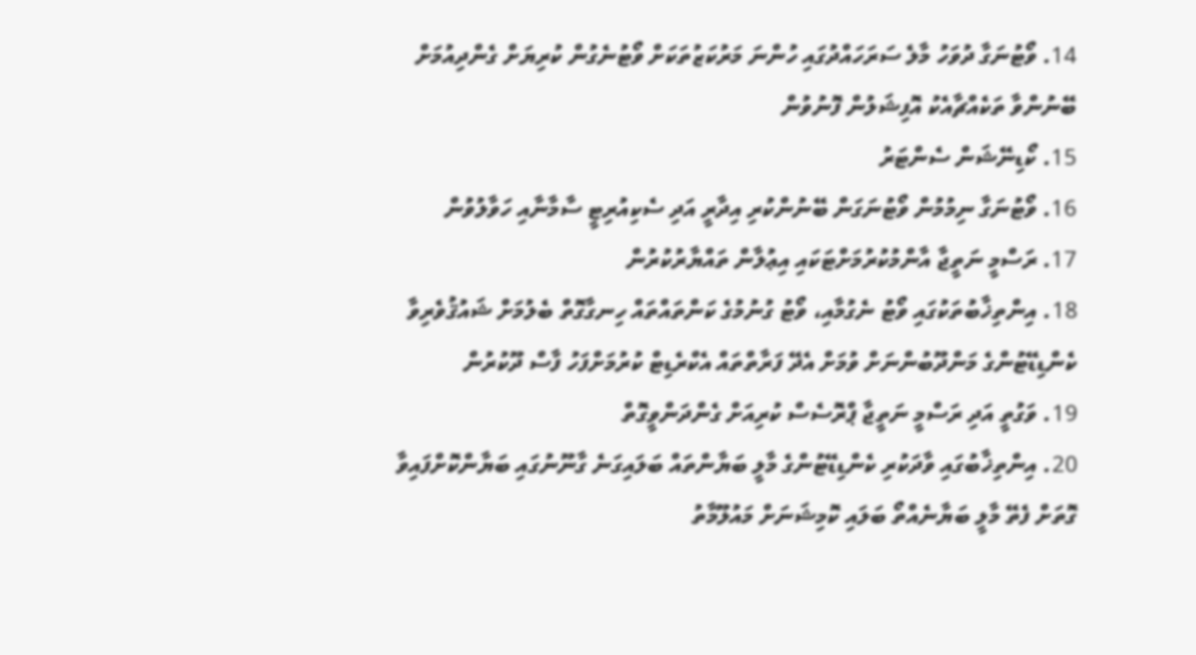14. ވޯޓުނަގާ ދުވަހު މާލެ ސަރަހައްދުގައި ހުންނަ މަރުކަޒުތަކަށް ވޯޓުނެގުން ކުރިޔަށް ގެންދިއުމަށް ބޭނުންވާ ތަކެއްޗާއެކު އޮފިޝަލުން ފޮނުވުން
15. ކޯޑިނޭޝަން ސެންޓަރު
16. ވޯޓުނަގާ ނިމުމުން ވޯޓުނަގަން ބޭނުންކުރި އިދާރީ އަދި ސެކިއުރިޓީ ސާމާނާއި ހަވާލުވުން
17. ރަސްމީ ނަތީޖާ އާންމުކުރުމަށްޓަކައި އިޢުލާން ތައްޔާރުކުރުން
18. އިންތިޚާބުތަކުގައި ވޯޓު ނެގުމާއި، ވޯޓު ގުނުމުގެ ކަންތައްތައް ހިނގާގޮތް ބެލުމަށް ޝައުޤުވެރިވާ ކެންޑިޑޭޓުންގެ މަންދޫބުންނަށް ވުމަށް އެދޭ ފަރާތްތައް އެކްރެޑިޓް ކުރުމަށްފަހު ފާސް ދޫކުރުން
19. ވަގުތީ އަދި ރަސްމީ ނަތީޖާ ޕްރޮސެސް ކުރިއަށް ގެންދަންވީގޮތް
20. އިންތިޚާބުގައި ވާދަކުރި ކެންޑިޑޭޓުންގެ މާލީ ބަޔާންތައް ބަލައިގަނެ ގާނޫނުގައި ބަޔާންކޮށްފައިވާ ގޮތަށް ފެތޭ މާލީ ބަޔާނެއްތޯ ބަލައި ކޮމިޝަނަށް މައުލޫމާތު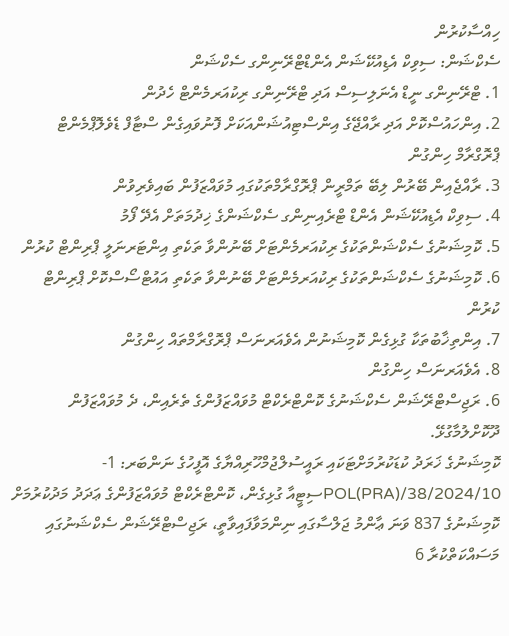ހިއްސާކުރުން
ސެކްޝަން: ސިވިކް އެޑިއުކޭޝަން އެންޑްޓްރޭނިންގ ސެކްޝަން
1. ޓްރޭނިންގ ނީޑް އެނަލިސިސް އަދި ޓްރޭނިންގ ރިކުއަރމެންޓް ހެދުން
2. އިންހައުސްކޮށް އަދި ރާއްޖޭގެ އިންސްޓިއުޝަންއަކަށް ފޮނުވައިގެން ސްޓާފް ޑެވެލޮޕްމެންޓް ޕްރޮގްރާމް ހިންގުން
3. ރާއްޖެއިން ބޭރުން ލިބޭ ތަމްރީން ޕްރޮގްރާމްތަކުގައި މުވައްޒަފުން ބައިވެރިވުން
4. ސިވިކް އެޑިއުކޭޝަން އެންޑް ޓްރެއިނިންގ ސެކްޝަންގެ ޚިދުމަތަށް އެދޭ ފޯމު
5. ކޮމިޝަނުގެ ސެކްޝަންތަކުގެ ރިކުއަރމެންޓަށް ބޭނުންވާ ތަކެތި އިންޓަރނަލީ ޕްރިންޓް ކުރުން
6. ކޮމިޝަނުގެ ސެކްޝަންތަކުގެ ރިކުއަރމެންޓަށް ބޭނުންވާ ތަކެތި އައުޓްސޯސްކޮށް ޕްރިންޓް ކުރުން
7. އިންތިޚާބުތަކާ ގުޅިގެން ކޮމިޝަނުން އެވެއަރނަސް ޕްރޮގްރާމްތައް ހިންގުން
8. އެވެއަރނަސް ހިންގުން
6. ރަޖިސްޓްރޭޝަން ސެކްޝަނުގެ ކޮންޓްރެކްޓް މުވައްޒަފުންގެ ތެރެއިން، ދެ މުވައްޒަފުން ދޫކޮށްލުމާގުޅޭ.
ކޮމިޝަނުގެ ޚަރަދު ކުޑަކުރުމަށްޓަކައި ރައީސުލްޖުމްހޫރިއްޔާގެ އޮފީހުގެ ނަންބަރ: 1-POL(PRA)/38/2024/10ސިޓީއާ ގުޅިގެން، ކޮންޓްރެކްޓް މުވައްޒަފުންގެ ޢަދަދު މަދުކުރުމަށް ކޮމިޝަނުގެ 837 ވަނަ ޢާންމު ޖަލްސާގައި ނިންމަވާފައިވާތީ، ރަޖިސްޓްރޭޝަން ސެކްޝަނުގައި މަސައްކަތްކުރާ 6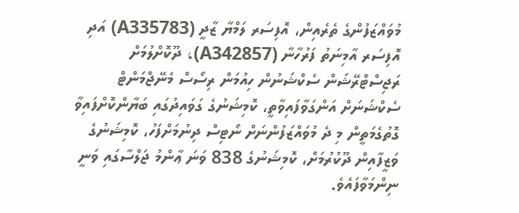މުވައްޒަފުންގެ ތެރެއިން، އޮފިސަރ ލަމްޔާ ޒާދީ (A335783) އަދި އޮފިސަރ އާމިނަތު ފަރުހާނާ (A342857)، ދޫކޮށްލުމަށް ރަޖިސްޓްރޭޝަން ސެކްޝަނުން ހިއުމަން ރިސޯސް މެނޭޖްމަންޓް ސެކްޝަނަށް އަންގަވާފައިވާތީ، ކޮމިޝަނުގެ ގަވައިދުގައި ބަޔާންކޮށްފައިވާ ގޮތުގެމަތީން މި ދެ މުވައްޒަފުންނަށް ނޯޓިސް ދިނުމަށްފަހު، ކޮމިޝަނުގެ ވަޒީފާއިން ދޫކުރުމަށް، ކޮމިޝަނުގެ 838 ވަނަ ޢާންމު ޖަލްސާގައި ވަނީ ނިންމަވާފައެވެ.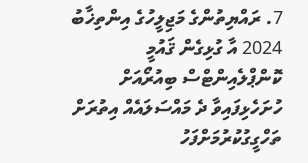7. ރައްޔިތުންގެ މަޖިލީހުގެ އިންތިޚާބު 2024 އާ ގުޅިގެން ޤައުމީ ކޮންޕްލެއިންޓްސް ބިއުރޯއަށް ހުށަހެޅިފައިވާ ދެ މައްސަލައެއް އިތުރަށް ތަހްގީގުކުރުމަށްފަހު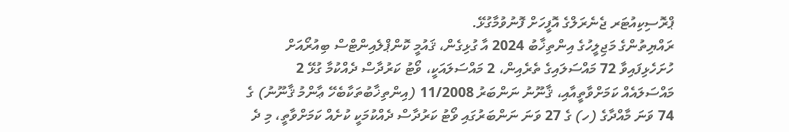ޕްރޮސިކިއުޓަރ ޖެނެރަލްގެ އޮފީހަށް ފޮނުވުމާގުޅޭ.
ރައްޔިތުންގެ މަޖިލީހުގެ އިންތިޚާބު 2024 އާ ގުޅިގެން، ޤައުމީ ކޮންޕްލެއިންޓްސް ބިއުރޯއަށް ހުށަހެޅިފައިވާ 72 މައްސަލައިގެ ތެރެއިން، 2 މައްސަލައަކީ، ވޯޓު ކަރުދާސް ދެއްކުމާ ގުޅޭ 2 މައްސަލައެއް ކަމަށްވާތީއާއި، ޤާނޫނު ނަންބަރު 11/2008 (އިންތިޚާބުތަކާބެހޭ ޢާންމު ޤާނޫނު) ގެ 74 ވަނަ މާއްދާގެ (ހ) ގެ 27 ވަނަ ނަންބަރުގައި ވޯޓު ކަރުދާސް ދެއްކުމަކީ ކުށެއް ކަމަށްވާތީ، މި ދެ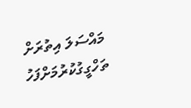މައްސަލަ އިތުރަށް ތަހްގީގުކުރުމަށްފަހު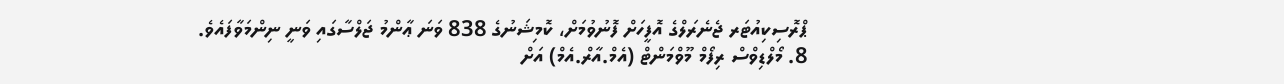ޕްރޮސިކިއުޓަރ ޖެނެރަލްގެ އޮފީހަށް ފޮނުވުމަށް، ކޮމިޝަނުގެ 838 ވަނަ ޢާންމު ޖަލްސާގައި ވަނީ ނިންމަވާފައެވެ.
8. މޯލްޑިވްސް ރިފޯމް މޫވްމަންޓް (އެމް.އާރް.އެމް) އަށް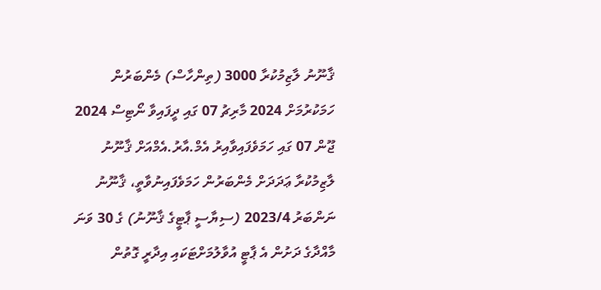ޤާނޫނު ލާޒިމުކުރާ 3000 (ތިންހާސް) މެންބަރުން ހަމަކުރުމަށް 2024 މާރިޗު 07 ގައި ދީފައިވާ ނޯޓިސް 2024 ޖޫން 07 ގައި ހަމަވެފައިވާއިރު އެމް.އާރު.އެމްއަށް ޤާނޫނު ލާޒިމުކުރާ ޢަދަދަށް މެންބަރުން ހަމަވެފައިނުވާތީ، ޤާނޫނު ނަންބަރު 2023/4 (ސިޔާސީ ޕާޓީގެ ޤާނޫނު) ގެ 30 ވަނަ މާއްދާގެ ދަށުން އެ ޕާޓީ އުވާލުމަށްޓަކައި އިދާރީ ގޮތުން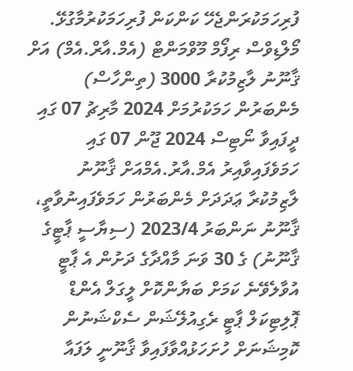ފުރިހަމަކުރަންޖެހޭ ކަންކަން ފުރިހަމަކުރުމާގުޅޭ.
މޯލްޑިވްސް ރިފޯމް މޫވްމަންޓް (އެމް.އާރް.އެމް) އަށް ޤާނޫނު ލާޒިމުކުރާ 3000 (ތިންހާސް) މެންބަރުން ހަމަކުރުމަށް 2024 މާރިޗު 07 ގައި ދީފައިވާ ނޯޓިސް 2024 ޖޫން 07 ގައި ހަމަވެފައިވާއިރު އެމް.އާރު.އެމްއަށް ޤާނޫނު ލާޒިމުކުރާ ޢަދަދަށް މެންބަރުން ހަމަވެފައިނުވާތީ، ޤާނޫނު ނަންބަރު 2023/4 (ސިޔާސީ ޕާޓީގެ ޤާނޫނު) ގެ 30 ވަނަ މާއްދާގެ ދަށުން އެ ޕާޓީ އުވާލެވޭނެ ކަމަށް ބަޔާންކޮށް ލީގަލް އެންޑް ޕޮލިޓިކަލް ޕާޓީ ރެގިއުލޭޝަން ސެކްޝަނުން ކޮމިޝަނަށް ހުށަހަޅުއްވާފައިވާ ޤާނޫނީ ލަފައާ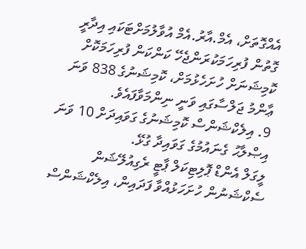އެއްގޮތަށް، އެމް.އާރު.އެމް އުވާލުމަށްޓަކައި އިދާރީ ގޮތުން ފުރިހަމަކުރަންޖެހޭ ކަންކަން ފުރިހަމަކޮށް ކޮމިޝަނަށް ހުށަހެޅުމަށް، ކޮމިޝަނުގެ 838 ވަނަ ޢާންމު ޖަލްސާގައި ވަނީ ނިންމަވާފައެވެ.
9. އިލެކްޝަންސް ކޮމިޝަނުގެ ގަވައިދަށް 10 ވަނަ އިޞްލާޙު ގެނައުމުގެ ގަވައިދާ ގުޅޭ.
ލީގަލް އެންޑް ޕޮލިޓިކަލް ޕާޓީ ރެގިއުލޭޝަން ސެކްޝަނުން ހުށަހަޅުއްވާ ފަދައިން، އިލެކްޝަންސް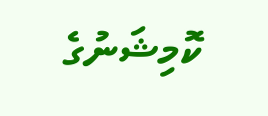ކޮމިޝަނުގެ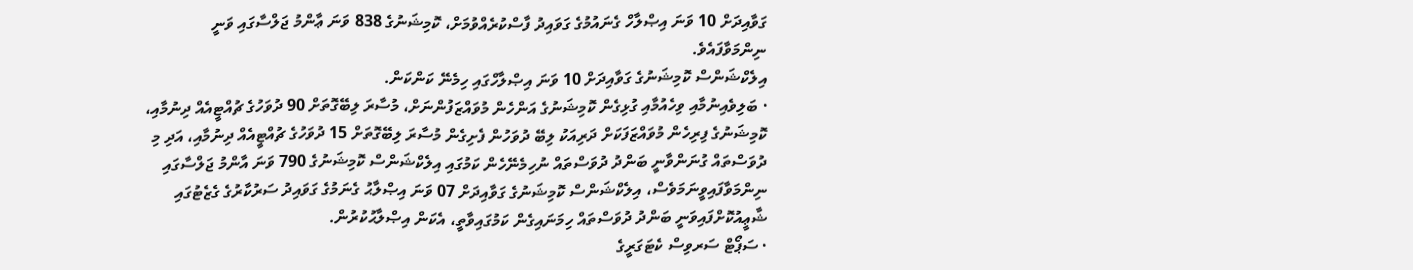ގަވާއިދަށް 10 ވަނަ އިޞްލާހް ގެނައުމުގެ ގަވައިދު ފާސްކުރެއްވުމަށް، ކޮމިޝަނުގެ 838 ވަނަ ޢާންމު ޖަލްސާގައި ވަނީ ނިންމަވާފައެވެ.
އިލެކްޝަންސް ކޮމިޝަނުގެ ގަވާއިދަށް 10 ވަނަ އިޞްލާހްގައި ހިމެނޭ ކަންކަން.
· ބަލިވެއިނުމާއި ވިހެއުމާއި ގުޅިގެން ކޮމިޝަނުގެ އަންހެން މުވައްޒަފުންނަށް، މުސާރަ ލިބޭގޮތަށް 90 ދުވަހުގެ ޗުއްޓީއެއް ދިނުމާއި، ކޮމިޝަނުގެ ފިރިހެން މުވައްޒަފަކަށް ދަރިއަކު ލިބޭ ދުވަހުން ފެށިގެން މުސާރަ ލިބޭގޮތަށް 15 ދުވަހުގެ ޗުއްޓީއެއް ދިނުމާއި، އަދި މި ދުވަސްތައް ގުނަންވާނީ ބަންދު ދުވަސްތައް ނުހިމެނޭހެން ކަމުގައި އިލެކްޝަންސް ކޮމިޝަނުގެ 790 ވަނަ އާންމު ޖަލްސާގައި ނިންމަވާފައިވީނަމަވެސް، އިލެކްޝަންސް ކޮމިޝަނުގެ ގަވާއިދަށް 07 ވަނަ އިޞްލާޙު ގެނަމުގެ ގަވައިދު ސަރުކާރުގެ ގެޒެޓުގައި ޝާޢީއުކޮށްފައިވަނީ ބަންދު ދުވަސްތައް ހިމަނައިގެން ކަމުގައިވާތީ، އެކަން އިޞްލާޙުކުރުން.
· ސަޕޯޓް ސަރވިސް ކެޓަގަރީގެ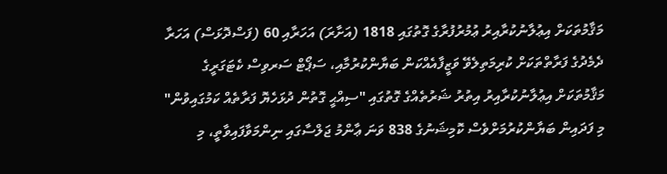މަޤާމުތަކަށް އިޢުލާނުކުރާއިރު ޢުމުރުފުރާގެ ގޮތުގައި 1818 (އަށާރަ) އަހަރާއި 60 (ފަސްދޮޅަސް) އަހަރާ ދެމެދުގެ ފަރާތްތަކަށް ކުރިމަތިލެވޭ ވަޒީފާއެއްކަން ބަޔާންކުރުމާއި، ސަޕޯޓް ސަރވިސް ކެޓަގަރީގެ މަޤާމުތަކަށް އިޢުލާނުކުރާއިރު އިތުރު ޝަރުތެއްގެ ގޮތުގައި "ސިއްޙީ ގޮތުން ދުޅަހެޔޮ ފަރާތެއް ކަމުގައިވުން" މި ފަދައިން ބަޔާންކުރުމަށްވެސް ކޮމިޝަނުގެ 838 ވަނަ ޢާންމު ޖަލްސާގައި ނިންމަވާފައިވާތީ، މި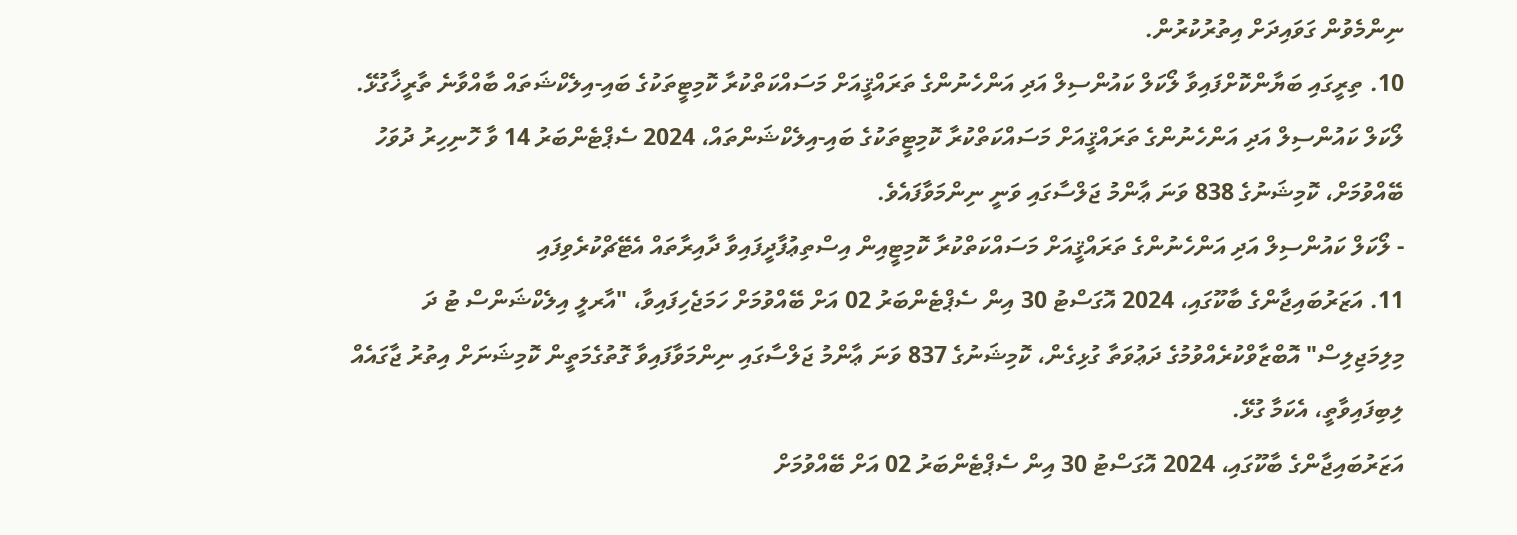ނިންމެވުން ގަވައިދަށް އިތުރުކުރުން.
10. ތިރީގައި ބަޔާންކޮށްފައިވާ ލޯކަލް ކައުންސިލް އަދި އަންހެނުންގެ ތަރައްޤީއަށް މަސައްކަތްކުރާ ކޮމިޓީތަކުގެ ބައި-އިލެކްޝަތައް ބާއްވާނެ ތާރީޚާގުޅޭ.
ލޯކަލް ކައުންސިލް އަދި އަންހެނުންގެ ތަރައްޤީއަށް މަސައްކަތްކުރާ ކޮމިޓީތަކުގެ ބައި-އިލެކްޝަންތައް، 2024 ސެޕްޓެންބަރު 14 ވާ ހޮނިހިރު ދުވަހު ބޭއްވުމަށް، ކޮމިޝަނުގެ 838 ވަނަ ޢާންމު ޖަލްސާގައި ވަނީ ނިންމަވާފައެވެ.
- ލޯކަލް ކައުންސިލް އަދި އަންހެނުންގެ ތަރައްޤީއަށް މަސައްކަތްކުރާ ކޮމިޓީއިން އިސްތިޢުފާދީފައިވާ ދާއިރާތައް އެޓޭޗްކުރެވިފައި
11. އަޒަރުބައިޖާންގެ ބާކޫގައި، 2024 އޮގަސްޓު 30 އިން ސެޕްޓެންބަރު 02 އަށް ބޭއްވުމަށް ހަމަޖެހިފައިވާ، "އާރލީ އިލެކްޝަންސް ޓު ދަ މިލިމަޖިލިސް" އޮބްޒާވްކުރެއްވުމުގެ ދަޢުވަތާ ގުޅިގެން، ކޮމިޝަނުގެ 837 ވަނަ ޢާންމު ޖަލްސާގައި ނިންމަވާފައިވާ ގޮތުގެމަތީން ކޮމިޝަނަށް އިތުރު ޖާގައެއް ލިބިފައިވާތީ، އެކަމާ ގުޅޭ.
އަޒަރުބައިޖާންގެ ބާކޫގައި، 2024 އޮގަސްޓު 30 އިން ސެޕްޓެންބަރު 02 އަށް ބޭއްވުމަށް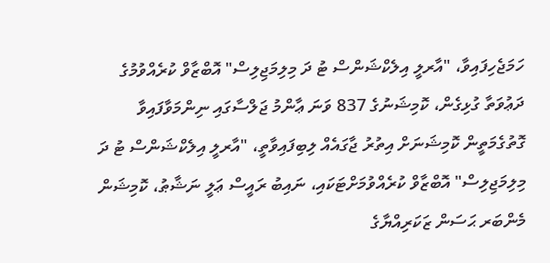ހަމަޖެހިފައިވާ، "އާރލީ އިލެކްޝަންސް ޓު ދަ މިލިމަޖިލިސް" އޮބްޒާވް ކުރެއްވުމުގެ ދަޢުވަތާ ގުޅިގެން، ކޮމިޝަނުގެ 837 ވަނަ ޢާންމު ޖަލްސާގައި ނިންމަވާފައިވާ ގޮތުގެމަތީން ކޮމިޝަނަށް އިތުރު ޖާގައެއް ލިބިފައިވާތީ، "އާރލީ އިލެކްޝަންސް ޓު ދަ މިލިމަޖިލިސް" އޮބްޒާވް ކުރެއްވުމަށްޓަކައި، ނައިބު ރައީސް ޢަލީ ނަޝާޠު، ކޮމިޝަން މެންބަރ ޙަސަން ޒަކަރިއްޔާގެ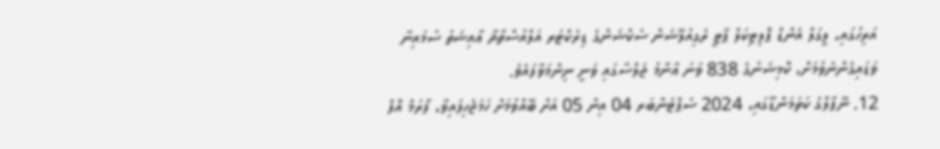އަރިހުގައި، ލީގަލް އެންޑް ޕޮލިޓިކަލް ޕާޓީ ރެގިއުލޭޝަން ސެކްޝަންގެ ޑިރެކްޓަރ އަލްއުސްތާޛާ ޢާއިޝަތު ސުމައިނާ ވަޑައިގެންނެވުމަށް، ކޮމިޝަނުގެ 838 ވަނަ ޢާންމު ޖަލްސާގައި ވަނީ ނިންމަވާފައެވެ.
12. ނޭޕާލްގެ ކަތަމަންޑޫގައި، 2024 ސެޕްޓެންބަރ 04 އިން 05 އަށް ބޭއްވުމަށް ހަމަޖެހިފައިވާ، ފޯރަމް އޮފް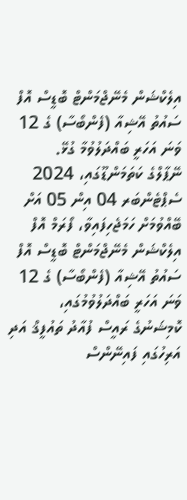އިލެކްޝަން މެނޭޖްމަންޓް ބޮޑީސް އޮފް ސައުތު އޭޝިއާ (ފެންބޯސާ) ގެ 12 ވަނަ އަހަރީ ބައްދަލުވުމާ ގުޅޭ.
ނޭޕާލްގެ ކަތަމަންޑޫގައި، 2024 ސެޕްޓެންބަރ 04 އިން 05 އަށް ބޭއްވުމަށް ހަމަޖެހިފައިވާ، ފޯރަމް އޮފް އިލެކްޝަން މެނޭޖްމަންޓް ބޮޑީސް އޮފް ސައުތު އޭޝިއާ (ފެންބޯސާ) ގެ 12 ވަނަ އަހަރީ ބައްދަލުވުމުގައި، ކޮމިޝަނުގެ ރައީސް ފުއާދު ތައުފީޤް އަދި އަރިހުގައި ފައިނޭންސް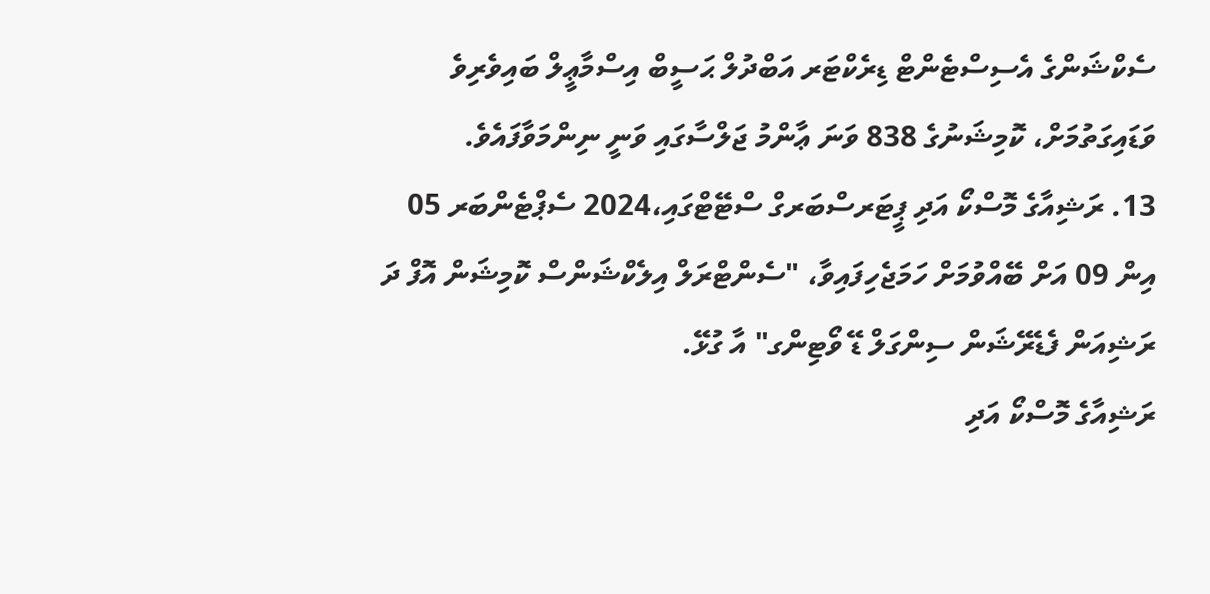ސެކްޝަންގެ އެސިސްޓެންޓް ޑިރެކްޓަރ އަބްދުލް ޙަސީބް އިސްމާޢީލް ބައިވެރިވެ ވަޑައިގަތުމަށް، ކޮމިޝަނުގެ 838 ވަނަ ޢާންމު ޖަލްސާގައި ވަނީ ނިންމަވާފައެވެ.
13. ރަޝިއާގެ މޮސްކޯ އަދި ޕީޓަރސްބަރގް ސްޓޭޓްގައި،2024 ސެޕްޓެންބަރ 05 އިން 09 އަށް ބޭއްވުމަށް ހަމަޖެހިފައިވާ، "ސެންޓްރަލް އިލެކްޝަންސް ކޮމިޝަން އޮފް ދަ ރަޝިއަން ފެޑެރޭޝަން ސިންގަލް ޑޭ ވޯޓިންގ" އާ ގުޅޭ.
ރަޝިއާގެ މޮސްކޯ އަދި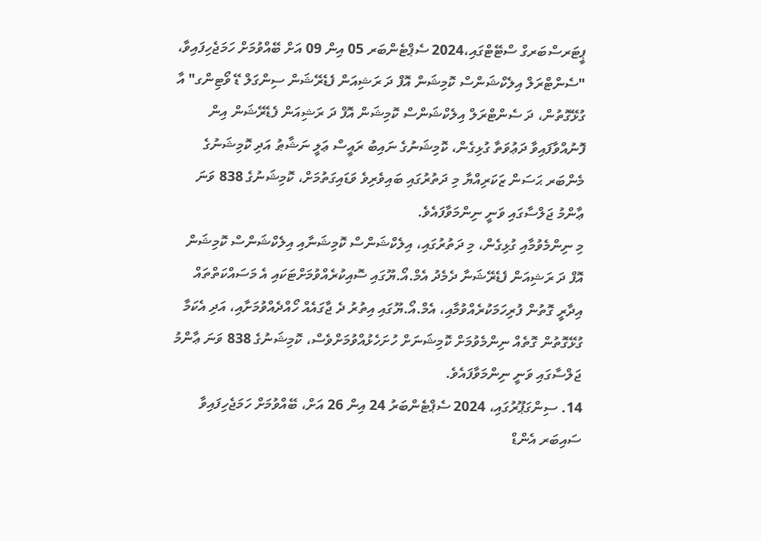ޕީޓަރސްބަރގް ސްޓޭޓްގައި،2024 ސެޕްޓެންބަރ 05 އިން 09 އަށް ބޭއްވުމަށް ހަމަޖެހިފައިވާ، "ސެންޓްރަލް އިލެކްޝަންސް ކޮމިޝަން އޮފް ދަ ރަޝިއަން ފެޑެރޭޝަން ސިންގަލް ޑޭ ވޯޓިންގ" އާ ގުޅޭގޮތުން، ދަ ސެންޓްރަލް އިލެކްޝަންސް ކޮމިޝަން އޮފް ދަ ރަޝިއަން ފެޑެރޭޝަން އިން ފޮނުއްވާފައިވާ ދަޢުވަތާ ގުޅިގެން، ކޮމިޝަނުގެ ނައިބު ރައީސް ޢަލީ ނަޝާޠު އަދި ކޮމިޝަނުގެ މެންބަރ ޙަސަން ޒަކަރިއްޔާ މި ދަތުރުގައި ބައިވެރިވެ ވަޑައިގަތުމަށް، ކޮމިޝަނުގެ 838 ވަނަ ޢާންމު ޖަލްސާގައި ވަނީ ނިންމަވާފައެވެ.
މި ނިންމެވުމާއި ގުޅިގެން، މި ދަތުރުގައި، އިލެކްޝަންސް ކޮމިޝަނާއި އިލެކްޝަންސް ކޮމިޝަން އޮފް ދަ ރަޝިއަން ފެޑެރޭޝަނާ ދެމެދު އެމް.އޯ.ޔޫގައި ސޮއިކުރެއްވުމަށްޓަކައި އެ މަސައްކަތްތައް އިދާރީ ގޮތުން ފުރިހަމަކުރެއްވުމާއި، އެމް.އޯ.ޔޫގައި އިތުރު ދެ ޖާގައެއް ހޯއްދެއްވުމަށާއި، އަދި އެކަމާ ގުޅޭގޮތުން ގޮތެއް ނިންމެވުމަށް ކޮމިޝަނަށް ހުށަހެޅުއްވުމަށްވެސް، ކޮމިޝަނުގެ 838 ވަނަ ޢާންމު ޖަލްސާގައި ވަނީ ނިންމަވާފައެވެ.
14. ސިންގަޕޫރުގައި، 2024 ސެޕްޓެންބަރު 24 އިން 26 އަށް، ބޭއްވުމަށް ހަމަޖެހިފައިވާ ސައިބަރ އެންޑް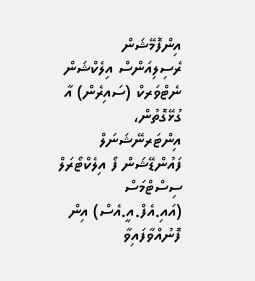އިންފޮމޭޝަން ރެސިލިއަންސް އިލެކްޝަން ނެޓްވަރކް (ސައިރެން) އާ ގުޅޭގޮތުން، އިންޓަރނޭޝަނަލް ފައުންޑޭޝަން ފޯ އިލެކްޓޯރަލް ސިސްޓްމަސް (އައި.އެފް.އީ.އެސް) އިން ފޮނުއްވާފައިވާ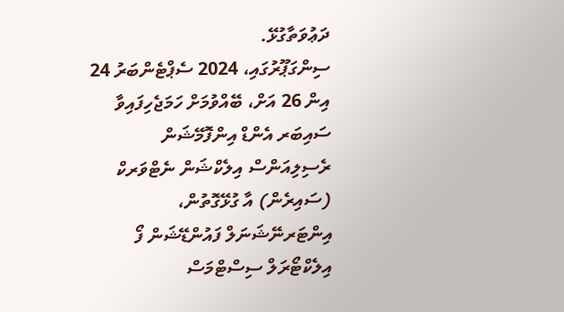ދަޢުވަތާގުޅޭ.
ސިންގަޕޫރުގައި، 2024 ސެޕްޓެންބަރު 24 އިން 26 އަށް، ބޭއްވުމަށް ހަމަޖެހިފައިވާ ސައިބަރ އެންޑް އިންފޮމޭޝަން ރެސިލިއަންސް އިލެކްޝަން ނެޓްވަރކް (ސައިރެން) އާ ގުޅޭގޮތުން، އިންޓަރނޭޝަނަލް ފައުންޑޭޝަން ފޯ އިލެކްޓޯރަލް ސިސްޓްމަސް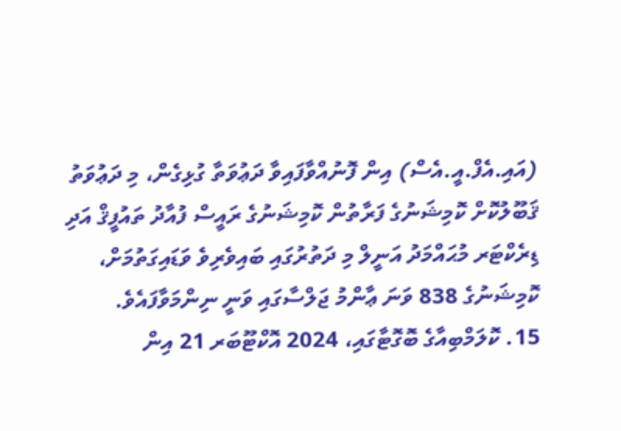(އައި.އެފް.އީ.އެސް) އިން ފޮނުއްވާފައިވާ ދަޢުވަތާ ގުޅިގެން، މި ދަޢުވަތު ޤަބޫލުކޮށް ކޮމިޝަނުގެ ފަރާތުން ކޮމިޝަނުގެ ރައީސް ފުއާދު ތައުފީޤް އަދި ޑިރެކްޓަރ މުޙައްމަދު އަނީލް މި ދަތުރުގައި ބައިވެރިވެ ވަޑައިގަތުމަށް، ކޮމިޝަނުގެ 838 ވަނަ ޢާންމު ޖަލްސާގައި ވަނީ ނިންމަވާފައެވެ.
15. ކޮލަމްބިއާގެ ބޮގޮޓާގައި، 2024 އޮކްޓޫބަރ 21 އިން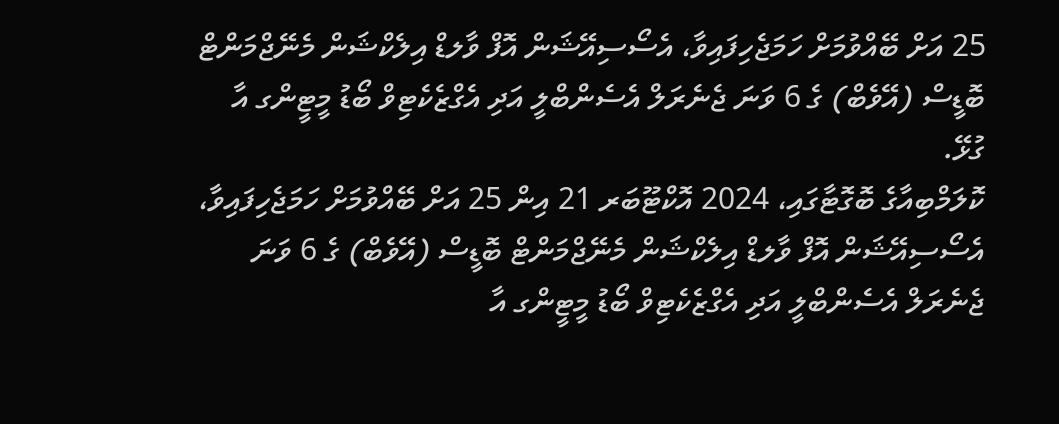25 އަށް ބޭއްވުމަށް ހަމަޖެހިފައިވާ، އެސޯސިއޭޝަން އޮފް ވާލޑް އިލެކްޝަން މެނޭޖްމަންޓް ބޮޑީސް (އޭވެބް) ގެ 6 ވަނަ ޖެނެރަލް އެސެންބްލީ އަދި އެގްޒެކެޓިވް ބޯޑު މީޓީންގ އާ ގުޅޭ.
ކޮލަމްބިއާގެ ބޮގޮޓާގައި، 2024 އޮކްޓޫބަރ 21 އިން 25 އަށް ބޭއްވުމަށް ހަމަޖެހިފައިވާ، އެސޯސިއޭޝަން އޮފް ވާލޑް އިލެކްޝަން މެނޭޖްމަންޓް ބޮޑީސް (އޭވެބް) ގެ 6 ވަނަ ޖެނެރަލް އެސެންބްލީ އަދި އެގްޒެކެޓިވް ބޯޑު މީޓީންގ އާ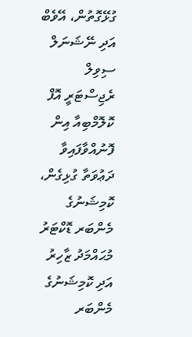ގުޅޭގޮތުން، އޭވެބް އަދި ނޭޝަނަލް ސިވިލް ރެޖިސްޓަރީ އޮފް ކޮލޮމްބިއާ އިން ފޮނުއްވާފައިވާ ދަޢުވަތާ ގުޅިގެން، ކޮމިޝަނުގެ މެންބަރ ޑޮކްޓަރު މުޙައްމަދު ޒާހިރު އަދި ކޮމިޝަނުގެ މެންބަރ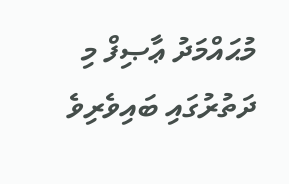މުޙައްމަދު ޢާޞިފް މި ދަތުރުގައި ބައިވެރިވެ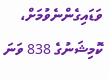ވަޑައިގެންނެވުމަށް، ކޮމިޝަނުގެ 838 ވަނަ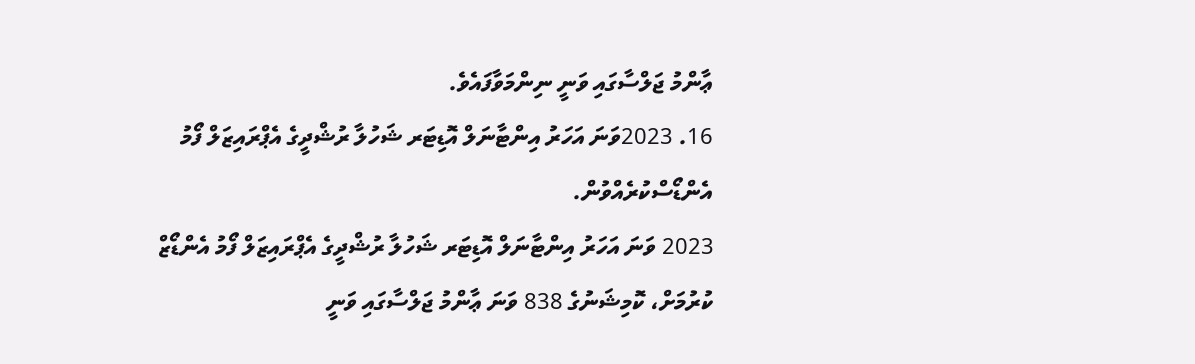ޢާންމު ޖަލްސާގައި ވަނީ ނިންމަވާފައެވެ.
16. 2023ވަނަ އަހަރު އިންޓާނަލް އޮޑިޓަރ ޝަހުލާ ރުޝްދީގެ އެޕްރައިޒަލް ފޯމު އެންޑޯސްކުރެއްވުން.
2023 ވަނަ އަހަރު އިންޓާނަލް އޮޑިޓަރ ޝަހުލާ ރުޝްދީގެ އެޕްރައިޒަލް ފޯމު އެންޑޯޒް ކުރުމަށް، ކޮމިޝަނުގެ 838 ވަނަ ޢާންމު ޖަލްސާގައި ވަނީ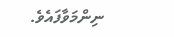ނިންމަވާފައެވެ.